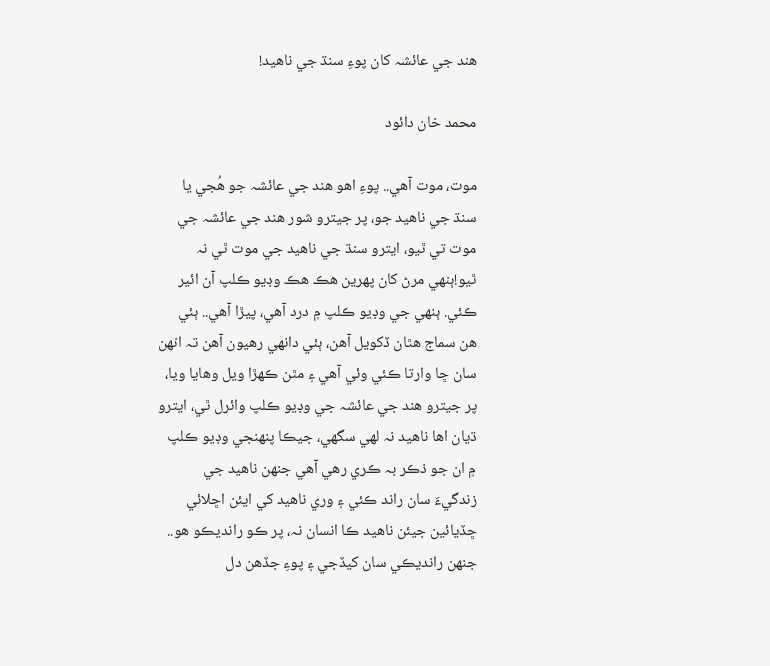ھند جي عائشہ کان پوءِ سنڌ جي ناھيد!

محمد خان دائود

موت، موت آھي.. پوءِ اھو ھند جي عائشہ جو ھُجي يا سنڌ جي ناھيد جو، پر جيترو شور ھند جي عائشہ جي موت تي ٿيو، ايترو سنڌ جي ناھيد جي موت ٿي نہ ٿيو!ٻنھي مرڻ کان پھرين ھڪ ھڪ وڊيو ڪلپ آن ائير ڪئي. ٻنھي جي وڊيو ڪلپ ۾ درد آھي، پيڙا آھي.. ٻئي ھن سماج ھٿان ڏکويل آھن، ٻئي دانھي رھيون آھن تہ انھن سان ڇا وارتا ڪئي وئي آھي ۽ مٿن ڪھڙا ويل وهايا ويا، پر جيترو ھند جي عائشہ جي وڊيو ڪلپ وائرل ٿي، ايترو ڌيان اھا ناھيد نہ لھي سگھي، جيڪا پنھنجي وڊيو ڪلپ ۾ ان جو ذڪر بہ ڪري رھي آھي جنھن ناھيد جي زندگيءَ سان راند ڪئي ۽ وري ناھيد کي ايئن اڇلائي ڇڏيائين جيئن ناھيد ڪا انسان نہ، پر ڪو رانديڪو ھو.. جنھن رانديڪي سان کيڏجي ۽ پوءِ جڏھن دل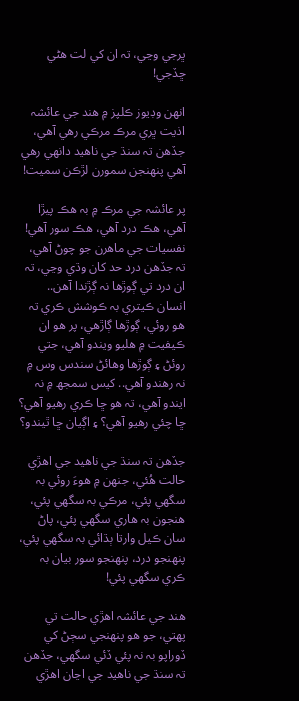ڀرجي وڃي، تہ ان کي لت ھڻي ڇڏجي!

انھن وڊيوز ڪلپز ۾ ھند جي عائشہ اذيت ڀري مرڪ مرڪي رھي آھي، جڏھن تہ سنڌ جي ناھيد دانھي رھي آھي پنھنجن سمورن لڙڪن سميت!

پر عائشہ جي مرڪ ۾ بہ ھڪ پيڙا آھي، ھڪ درد آھي، ھڪ سور آھي! نفسيات جي ماهرن جو چوڻ آھي، تہ جڏھن درد حد کان وڌي وڃي، تہ ان درد تي ڳوڙھا نہ ڳڙندا آھن.. انسان ڪيتري بہ ڪوشش ڪري تہ ھو روئي، ڳوڙھا ڳاڙھي، پر ھو ان ڪيفيت ۾ ھليو ويندو آھي، جتي روئڻ ۽ ڳوڙھا وھائڻ سندس وس ۾ نہ رھندو آھي.. کيس سمجھ ۾ نہ ايندو آھي، تہ ھو ڇا ڪري رھيو آھي؟ ڇا چئي رھيو آھي؟ ۽ اڳيان ڇا ٿيندو؟

جڏھن تہ سنڌ جي ناھيد جي اھڙي حالت ھُئي، جنھن ۾ هوءَ روئي بہ سگھي پئي، مرڪي بہ سگھي پئي، ھنجون بہ ھاري سگھي پئي، پاڻ سان ڪيل وارتا ٻڌائي بہ سگھي پئي، پنھنجو درد، پنھنجو سور بيان بہ ڪري سگھي پئي!

ھند جي عائشہ اھڙي حالت تي پھتي، جو ھو پنھنجي سڄڻ کي ڏوراپو بہ نہ پئي ڏئي سگھي، جڏھن تہ سنڌ جي ناھيد جي اڃان اھڙي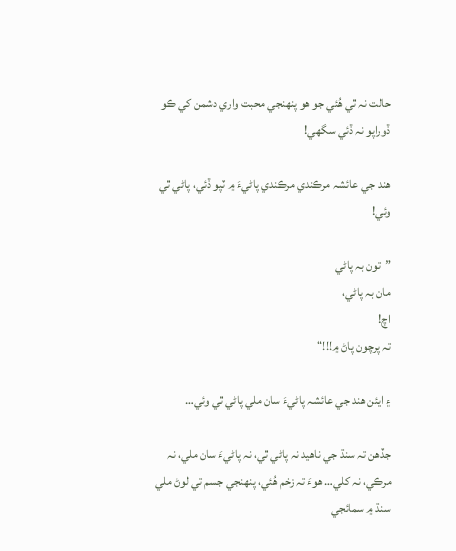حالت نہ ٿي ھُئي جو ھو پنھنجي محبت واري دشمن کي ڪو ڏوراپو نہ ڏئي سگھي!

ھند جي عائشہ مرڪندي مرڪندي پاڻيءَ ۾ ٽپو ڏئي، پاڻي ٿي وئي!

”تون بہ پاڻي
مان بہ پاڻي،
اچ!
تہ پرچون پاڻ ۾!!!“

۽ ايئن ھند جي عائشہ پاڻيءَ سان ملي پاڻي ٿي وئي…

جڏھن تہ سنڌ جي ناھيد نہ پاڻي ٿي، نہ پاڻيءَ سان ملي، نہ مرڪي، نہ کلي… هوءَ تہ زخم ھُئي، پنھنجي جسم تي لوڻ ملي سنڌ ۾ سمائجي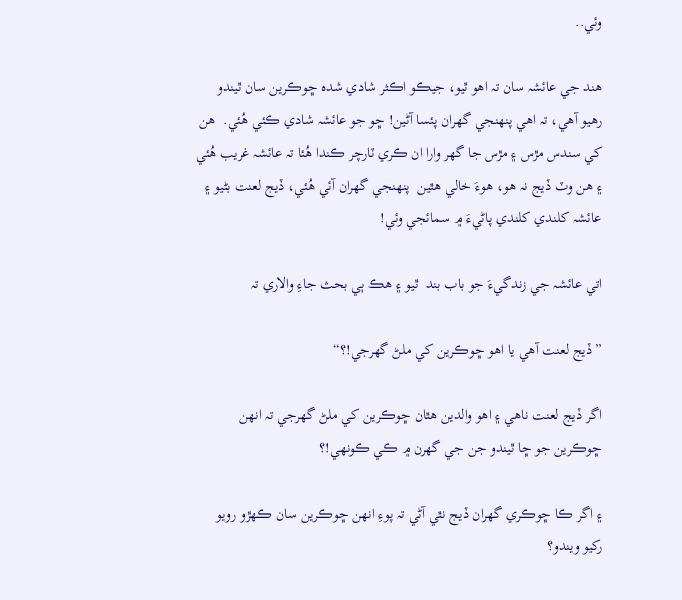وئي..

ھند جي عائشہ سان تہ اھو ٿيو، جيڪو اڪثر شادي شده ڇوڪرين سان ٿيندو رھيو آھي، تہ اھي پنھنجي گھران پئسا آڻين! ڇو جو عائشہ شادي ڪئي ھُئي.  هن کي سندس مڙس ۽ مڙس جا گھر وارا ان ڪري ٽارچر ڪندا ھُئا تہ عائشہ غريب ھُئي ۽ هن وٽ ڏيج نہ ھو، هوءَ خالي ھٿين  پنھنجي گھران آئي ھُئي، ڏيج لعنت بڻيو ۽ عائشہ کلندي کلندي پاڻيءَ ۾ سمائجي وئي!

اتي عائشہ جي زندگيءَ جو باب بند  ٿيو ۽ ھڪ ٻي بحث جاءِ والاري تہ

”ڏيج لعنت آھي يا اھو ڇوڪرين کي ملڻ گھرجي!؟“

اگر ڏيج لعنت ناھي ۽ اھو والدين ھٿان ڇوڪرين کي ملڻ گھرجي تہ انھن ڇوڪرين جو ڇا ٿيندو جن جي گھرن ۾ ڪي ڪونھي!؟

۽ اگر ڪا ڇوڪري گھران ڏيج نٿي آڻي تہ پوءِ انھن ڇوڪرين سان ڪھڙو رويو رکيو ويندو؟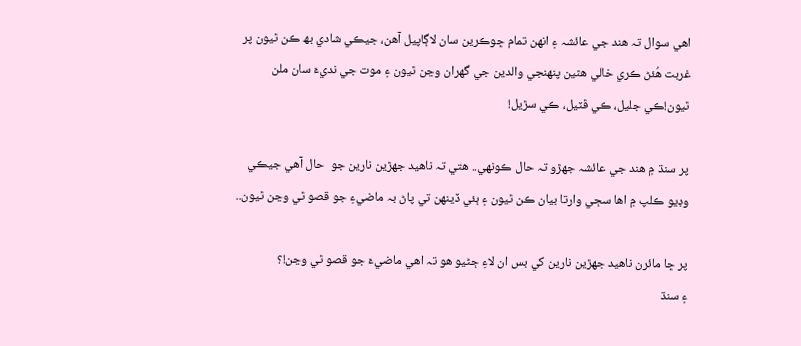اھي سوال تہ ھند جي عائشہ ۽ انھن تمام ڇوڪرين سان لاڳاپيل آھن، جيڪي شادي بھ ڪن ٿيون پر غربت ھُئڻ ڪري خالي ھٿين پنھنجي والدين جي گھران وڃن ٿيون ۽ موت جي نديءَ سان ملن ٿيون!ڪي جليل، ڪي ڦٽيل، ڪي سڙيل!

پر سنڌ ۾ ھند جي عائشہ جھڙو تہ حال ڪونھي.. ھتي تہ ناھيد جھڙين نارين جو  حال آھي جيڪي وڊيو ڪلپ ۾ اھا سڄي وارتا بيان ڪن ٿيون ۽ ٻئي ڏينهن تي پاڻ بہ ماضيءِ جو قصو ٿي وڃن ٿيون..

پر ڇا مائرن ناھيد جھڙين نارين کي بس ان لاءِ ڄڻيو ھو تہ اھي ماضيءَ جو قصو ٿي وڃن!؟
۽ سنڌ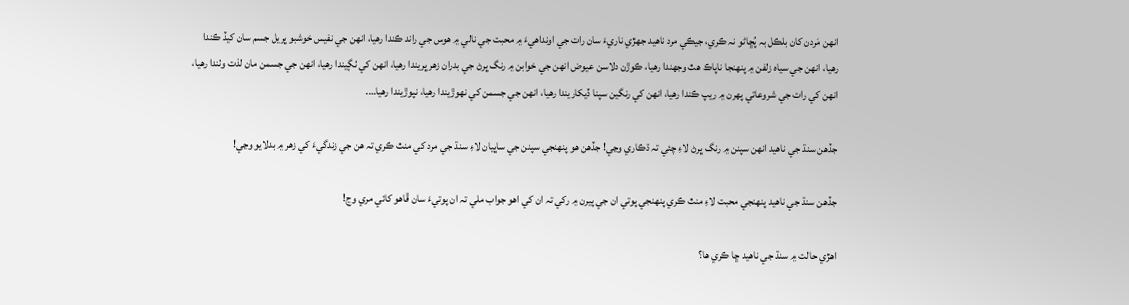انھن مَردن کان بلڪل بہ پُڇاڻو نہ ڪري، جيڪي مرد ناھيد جھڙي ناريءَ سان رات جي اونداھيءَ ۾ محبت جي نالي ۾ هوس جي راند ڪندا رھيا، انھن جي نفيس خوشبو ڀريل جسم سان کيڏ ڪندا رھيا، انھن جي سياه زلفن ۾ پنھنجا ناپاڪ ھٿ وجهندا رھيا، ڪوڙن دلاسن عيوض انھن جي خوابن ۾ رنگ ڀرڻ جي بدران زھر ڀريندا رھيا، انھن کي ٺڳيندا رھيا، انھن جي جسمن مان لذت وٺندا رھيا، انھن کي رات جي شروعاتي پھرن ۾ ريپ ڪندا رھيا، انھن کي رنگين سپنا ڏيکاريندا رھيا، انھن جي جسمن کي نھوڙيندا رھيا، نپوڙيندا رھيا….

جڏھن سنڌ جي ناھيد انھن سپنن ۾ رنگ ڀرڻ لاءِ چئي تہ ڌڪاري وڃي! جڏھن ھو پنھنجي سپنن جي ساڀيان لاءِ سنڌ جي مرد کي منٿ ڪري تہ هن جي زندگيءَ کي زھر ۾ بدلايو وڃي!

جڏھن سنڌ جي ناھيد پنھنجي محبت لاءِ منٿ ڪري پنھنجي پوتي ان جي پيرن ۾ رکي تہ ان کي اھو جواب ملي تہ ان پوتيءَ سان ڦاھو کائي مري وڃ!

اھڙي حالت ۾ سنڌ جي ناھيد ڇا ڪري ھا؟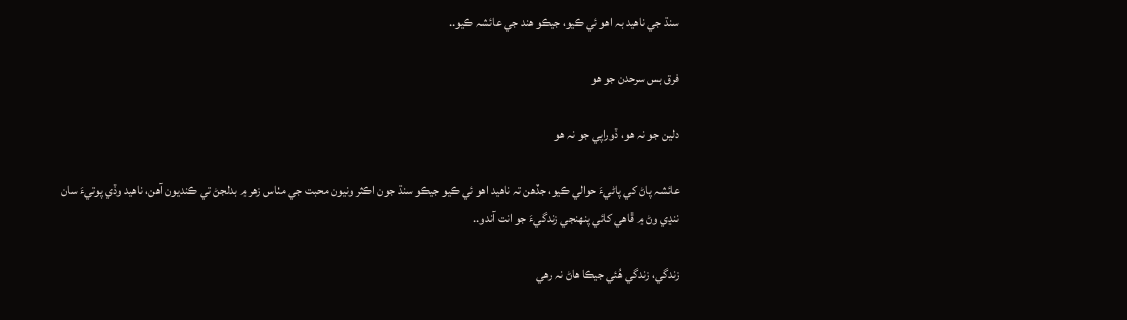سنڌ جي ناھيد بہ اھو ئي ڪيو، جيڪو ھند جي عائشہ ڪيو..

فرق بس سرحدن جو ھو

دلين جو نہ ھو، ڏوراپي جو نہ ھو

عائشہ پاڻ کي پاڻيءَ حوالي ڪيو، جڏھن تہ ناھيد اھو ئي ڪيو جيڪو سنڌ جون اڪثر ونيون محبت جي مٺاس زهر ۾ بدلجڻ تي ڪنديون آھن، ناھيد وڏي پوتيءَ سان ننڍي وڻ ۾ ڦاھي کائي پنھنجي زندگيءَ جو انت آندو..

زندگي، زندگي ھُئي جيڪا ھاڻ نہ رھي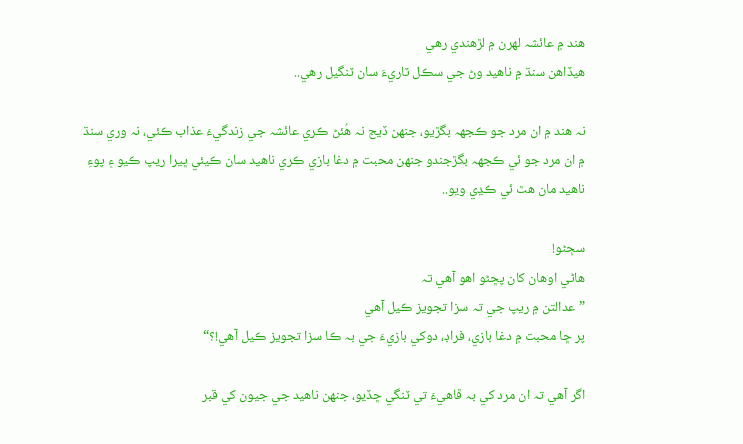ھند ۾ عائشہ لھرن ۾ لڙهندي رھي
ھيڏاھن سنڌ ۾ ناھيد وڻ جي سڪل ٽاريءَ سان ٽنگيل رھي..

نہ ھند ۾ ان مرد جو ڪجهہ بگڙيو، جنھن ڏيج نہ ھُئڻ ڪري عائشہ جي زندگيءَ عذاب ڪئي، نہ وري سنڌ ۾ ان مرد جو ئي ڪجهہ بگڙجندو جنھن محبت ۾ دغا بازي ڪري ناھيد سان ڪيئي ڀيرا ريپ ڪيو ۽ پوءِ ناھيد مان ھٿ ئي ڪڍي ويو..

سڄڻو!
ھاڻي اوھان کان پڇڻو اهو آھي تہ
”عدالتن ۾ ريپ جي تہ سزا تجويز ڪيل آھي
پر ڇا محبت ۾ دغا بازي، فراڊ، دوکي بازيءَ جي بہ ڪا سزا تجويز ڪيل آھي!؟“

اگر آھي تہ ان مرد کي بہ ڦاھيءَ تي ٽنگي ڇڏيو، جنھن ناھيد جي جيون کي قبر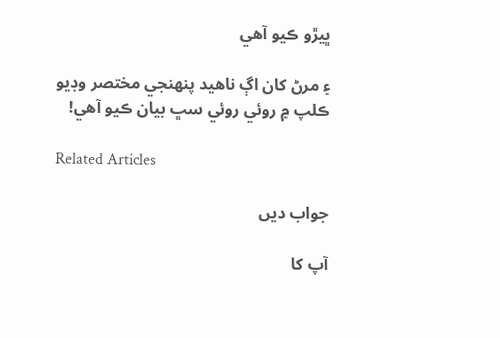ڀيڙو ڪيو آھي

۽ مرڻ کان اڳ ناھيد پنھنجي مختصر وڊيو ڪلپ ۾ روئي روئي سڀ بيان ڪيو آھي!

Related Articles

جواب دیں

آپ کا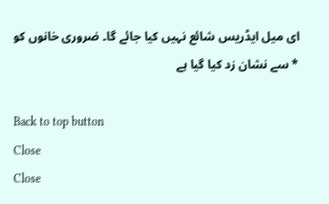ای میل ایڈریس شائع نہیں کیا جائے گا۔ ضروری خانوں کو * سے نشان زد کیا گیا ہے

Back to top button
Close
Close